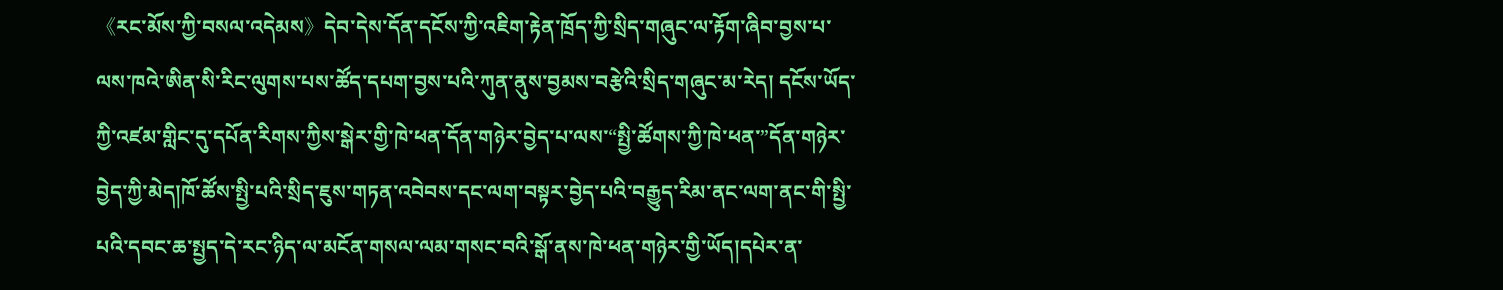《རང་མོས་ཀྱི་བསལ་འདེམས》དེབ་དེས་དོན་དངོས་ཀྱི་འཇིག་རྟེན་ཁྲོད་ཀྱི་སྲིད་གཞུང་ལ་རྟོག་ཞིབ་བྱས་པ་ལས་ཁའེ་ཨིན་སི་རིང་ལུགས་པས་ཚོད་དཔག་བྱས་པའི་ཀུན་ནུས་བྱམས་བརྩེའི་སྲིད་གཞུང་མ་རེད། དངོས་ཡོད་ཀྱི་འཛམ་གླིང་དུ་དཔོན་རིགས་ཀྱིས་སྒེར་གྱི་ཁེ་ཕན་དོན་གཉེར་བྱེད་པ་ལས་“སྤྱི་ཚོགས་ཀྱི་ཁེ་ཕན་”དོན་གཉེར་བྱེད་ཀྱི་མེད།ཁོ་ཚོས་སྤྱི་པའི་སྲིད་ཇུས་གཏན་འབེབས་དང་ལག་བསྟར་བྱེད་པའི་བརྒྱུད་རིམ་ནང་ལག་ནང་གི་སྤྱི་པའི་དབང་ཆ་སྤྱད་དེ་རང་ཉིད་ལ་མངོན་གསལ་ལམ་གསང་བའི་སྒོ་ནས་ཁེ་ཕན་གཉེར་གྱི་ཡོད།དཔེར་ན་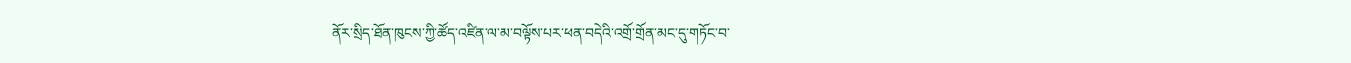ནོར་སྲིད་ཐོན་ཁུངས་ཀྱི་ཚོད་འཛིན་ལ་མ་བལྟོས་པར་ཕན་བདེའི་འགྲོ་གྲོན་མང་དུ་གཏོང་བ་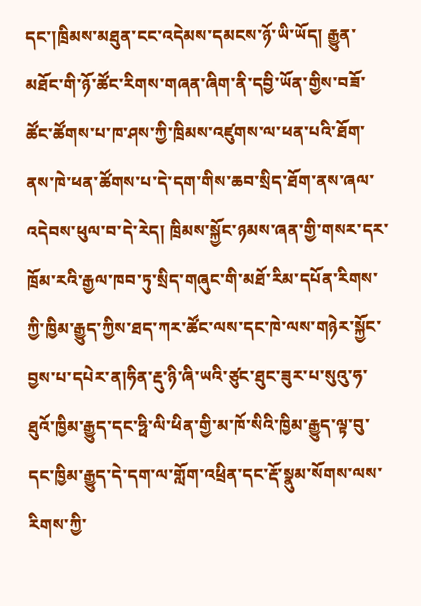དང་།ཁྲིམས་མཐུན་ངང་འདེམས་དམངས་ཉོ་ཡི་ཡོད། རྒྱུན་མཐོང་གི་ཉོ་ཚོང་རིགས་གཞན་ཞིག་ནི་དབྱི་ཡོན་གྱིས་བཟོ་ཚོང་ཚོགས་པ་ཁ་ཤས་ཀྱི་ཁྲིམས་འཛུགས་ལ་ཕན་པའི་ཐོག་ནས་ཁེ་ཕན་ཚོགས་པ་དེ་དག་གིས་ཆབ་སྲིད་ཐོག་ནས་ཞལ་འདེབས་ཕུལ་བ་དེ་རེད། ཁྲིམས་སྐྱོང་ཉམས་ཞན་གྱི་གསར་དར་ཁྲོམ་རའི་རྒྱལ་ཁབ་ཏུ་སྲིད་གཞུང་གི་མཐོ་རིམ་དཔོན་རིགས་ཀྱི་ཁྱིམ་རྒྱུད་ཀྱིས་ཐད་ཀར་ཚོང་ལས་དང་ཁེ་ལས་གཉེར་སྐྱོང་བྱས་པ་དཔེར་ན།ཧིན་རྡུ་ཉི་ཞི་ཡའི་ཙུང་ཐུང་ཟུར་པ་སུའུ་ཧ་ཐུའོ་ཁྱིམ་རྒྱུད་དང་ཧྥི་ལི་ཕིན་གྱི་མ་ཁོ་སིའི་ཁྱིམ་རྒྱུད་ལྟ་བུ་དང་ཁྱིམ་རྒྱུད་དེ་དག་ལ་གློག་འཕྲིན་དང་རྡོ་སྣུམ་སོགས་ལས་རིགས་ཀྱི་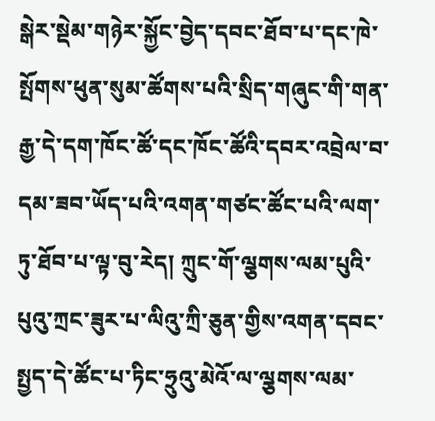སྒེར་སྡེམ་གཉེར་སྐྱོང་བྱེད་དབང་ཐོབ་པ་དང་ཁེ་སྤོགས་ཕུན་སུམ་ཚོགས་པའི་སྲིད་གཞུང་གི་གན་རྒྱ་དེ་དག་ཁོང་ཚོ་དང་ཁོང་ཚོའི་དབར་འབྲེལ་བ་དམ་ཟབ་ཡོད་པའི་འགན་གཙང་ཚོང་པའི་ལག་ཏུ་ཐོབ་པ་ལྟ་བུ་རེད། ཀྲུང་གོ་ལྕགས་ལམ་པུའི་པུའུ་ཀྲང་ཟུར་པ་ལིའུ་ཀྲི་ཅུན་གྱིས་འགན་དབང་སྤྱད་དེ་ཚོང་པ་ཏིང་ཧྲུའུ་མེའོ་ལ་ལྕགས་ལམ་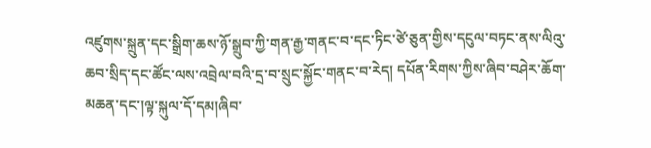འཛུགས་སྐྲུན་དང་སྒྲིག་ཆས་ཉོ་སྒྲུབ་ཀྱི་གན་རྒྱ་གནང་བ་དང་ཏིང་ཙེ་ཅུན་གྱིས་དངུལ་བཏང་ནས་ལིའུ་ཆབ་སྲིད་དང་ཚོང་ལས་འབྲེལ་བའི་དྲ་བ་སྲུང་སྐྱོང་གནང་བ་རེད། དཔོན་རིགས་ཀྱིས་ཞིབ་བཤེར་ཆོག་མཆན་དང་།ལྟ་སྐུལ་དོ་དམ།ཞིབ་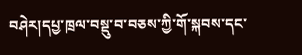བཤེར།དཔྱ་ཁྲལ་བསྡུ་བ་བཅས་ཀྱི་གོ་སྐབས་དང་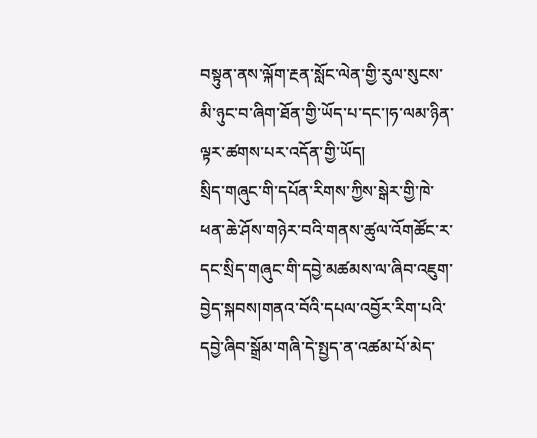བསྟུན་ནས་ལྐོག་རྔན་སློང་ལེན་གྱི་རུལ་སུངས་མི་ཉུང་བ་ཞིག་ཐོན་གྱི་ཡོད་པ་དང་།ཧ་ལམ་ཉིན་ལྟར་ཚགས་པར་འདོན་གྱི་ཡོད།
སྲིད་གཞུང་གི་དཔོན་རིགས་ཀྱིས་སྒེར་གྱི་ཁེ་ཕན་ཆེ་ཤོས་གཉེར་བའི་གནས་ཚུལ་འོགཚོང་ར་དང་སྲིད་གཞུང་གི་དབྱེ་མཚམས་ལ་ཞིབ་འཇུག་བྱེད་སྐབས།གནའ་བོའི་དཔལ་འབྱོར་རིག་པའི་དབྱེ་ཞིབ་སྒྲོམ་གཞི་དེ་སྤྱད་ན་འཚམ་པོ་མེད་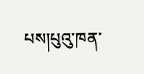པས།པུའུ་ཁན་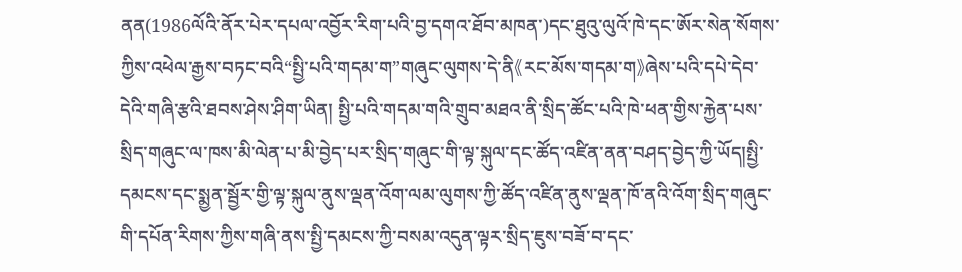ནན(1986ལོའི་ནོར་པེར་དཔལ་འབྱོར་རིག་པའི་བྱ་དགའ་ཐོབ་མཁན་)དང་ཐུའུ་ལུའོ་ཁེ་དང་ཨོར་སེན་སོགས་ཀྱིས་འཕེལ་རྒྱས་བཏང་བའི“སྤྱི་པའི་གདམ་ག”གཞུང་ལུགས་དེ་ནི《རང་མོས་གདམ་ག》ཞེས་པའི་དཔེ་དེབ་དེའི་གཞི་རྩའི་ཐབས་ཤེས་ཤིག་ཡིན། སྤྱི་པའི་གདམ་གའི་གྲུབ་མཐའ་ནི་སྲིད་ཚོང་པའི་ཁེ་ཕན་གྱིས་རྐྱེན་པས་སྲིད་གཞུང་ལ་ཁས་མི་ལེན་པ་མི་བྱེད་པར་སྲིད་གཞུང་གི་ལྟ་སྐུལ་དང་ཚོད་འཛིན་ནན་བཤད་བྱེད་ཀྱི་ཡོད།སྤྱི་དམངས་དང་སྨྱན་སྦྱོར་གྱི་ལྟ་སྐུལ་ནུས་ལྡན་འོག་ལམ་ལུགས་ཀྱི་ཚོད་འཛིན་ནུས་ལྡན་ཁོ་ནའི་འོག་སྲིད་གཞུང་གི་དཔོན་རིགས་ཀྱིས་གཞི་ནས་སྤྱི་དམངས་ཀྱི་བསམ་འདུན་ལྟར་སྲིད་ཇུས་བཟོ་བ་དང་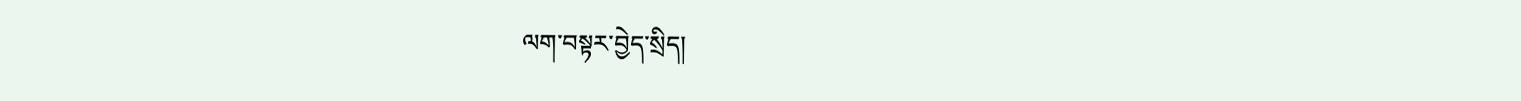ལག་བསྟར་བྱེད་སྲིད།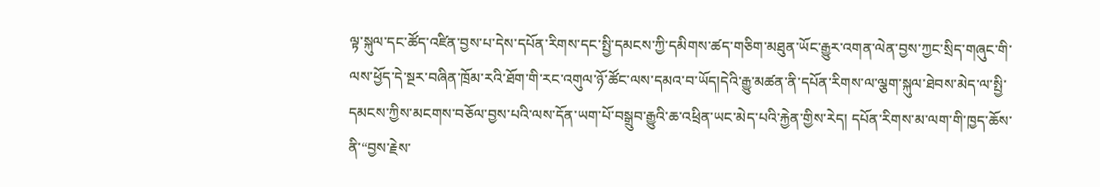ལྟ་སྐུལ་དང་ཚོད་འཛིན་བྱས་པ་དེས་དཔོན་རིགས་དང་སྤྱི་དམངས་ཀྱི་དམིགས་ཚད་གཅིག་མཐུན་ཡོང་རྒྱུར་འགན་ལེན་བྱས་ཀྱང་སྲིད་གཞུང་གི་ལས་ཕྱོད་དེ་སྔར་བཞིན་ཁྲོམ་རའི་ཐོག་གི་རང་འགུལ་ཉོ་ཚོང་ལས་དམའ་བ་ཡོད།དེའི་རྒྱུ་མཚན་ནི་དཔོན་རིགས་ལ་ལྕག་སྐུལ་ཐེབས་མེད་ལ་སྤྱི་དམངས་ཀྱིས་མངགས་བཅོལ་བྱས་པའི་ལས་དོན་ཡག་པོ་བསྒྲུབ་རྒྱུའི་ཆ་འཕྲིན་ཡང་མེད་པའི་རྐྱེན་གྱིས་རེད། དཔོན་རིགས་མ་ལག་གི་ཁྱད་ཆོས་ནི་“བྱས་རྗེས་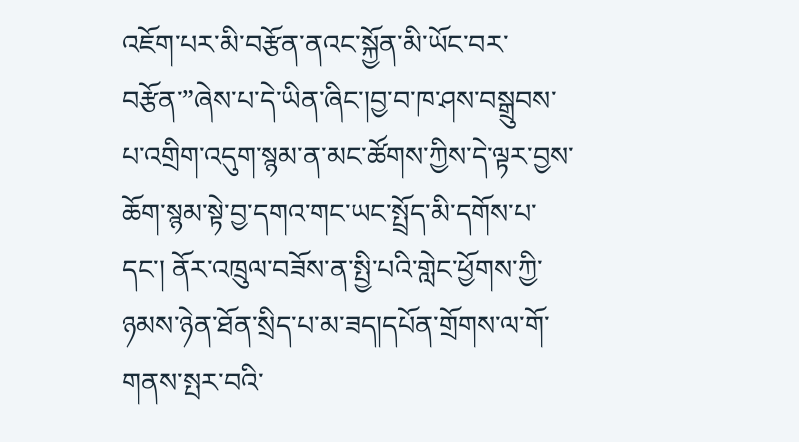འཇོག་པར་མི་བརྩོན་ནའང་སྐྱོན་མི་ཡོང་བར་བརྩོན་”ཞེས་པ་དེ་ཡིན་ཞིང་།བྱ་བ་ཁ་ཤས་བསྒྲུབས་པ་འགྲིག་འདུག་སྙམ་ན་མང་ཚོགས་ཀྱིས་དེ་ལྟར་བྱས་ཆོག་སྙམ་སྟེ་བྱ་དགའ་གང་ཡང་སྤྲོད་མི་དགོས་པ་དང་། ནོར་འཁྲུལ་བཟོས་ན་སྤྱི་པའི་གླེང་ཕྱོགས་ཀྱི་ཉམས་ཉེན་ཐོན་སྲིད་པ་མ་ཟད།དཔོན་གྲོགས་ལ་གོ་གནས་སྤར་བའི་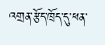འགྲན་རྩོད་ཁྲོད་དུ་ཕན་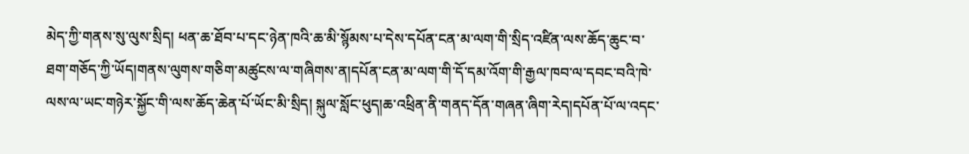མེད་ཀྱི་གནས་སུ་ལུས་སྲིད། ཕན་ཆ་ཐོབ་པ་དང་ཉེན་ཁའི་ཆ་མི་སྙོམས་པ་དེས་དཔོན་ངན་མ་ལག་གི་སྲིད་འཛིན་ལས་ཆོད་ཆུང་བ་ཐག་གཅོད་ཀྱི་ཡོད།གནས་ལུགས་གཅིག་མཚུངས་ལ་གཞིགས་ན།དཔོན་ངན་མ་ལག་གི་དོ་དམ་འོག་གི་རྒྱལ་ཁབ་ལ་དབང་བའི་ཁེ་ལས་ལ་ཡང་གཉེར་སྐྱོང་གི་ལས་ཆོད་ཆེན་པོ་ཡོང་མི་སྲིད། སྐུལ་སློང་ཕུད།ཆ་འཕྲིན་ནི་གནད་དོན་གཞན་ཞིག་རེད།དཔོན་པོ་ལ་འདང་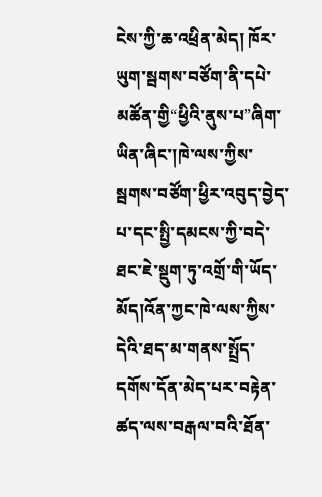ངེས་ཀྱི་ཆ་འཕྲིན་མེད། ཁོར་ཡུག་སྦགས་བཙོག་ནི་དཔེ་མཚོན་གྱི“ཕྱིའི་ནུས་པ”ཞིག་ཡིན་ཞིང་།ཁེ་ལས་ཀྱིས་སྦགས་བཙོག་ཕྱིར་འབུད་བྱེད་པ་དང་སྤྱི་དམངས་ཀྱི་བདེ་ཐང་ཇེ་སྡུག་ཏུ་འགྲོ་གི་ཡོད་མོད།འོན་ཀྱང་ཁེ་ལས་ཀྱིས་དེའི་ཐད་མ་གནས་སྤྲོད་དགོས་དོན་མེད་པར་བརྟེན་ཚད་ལས་བརྒལ་བའི་ཐོན་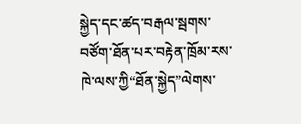སྐྱེད་དང་ཚད་བརྒལ་སྦགས་བཙོག་ཐོན་པར་བརྟེན་ཁྲོམ་རས་ཁེ་ལས་ཀྱི“ཐོན་སྐྱེད”ལེགས་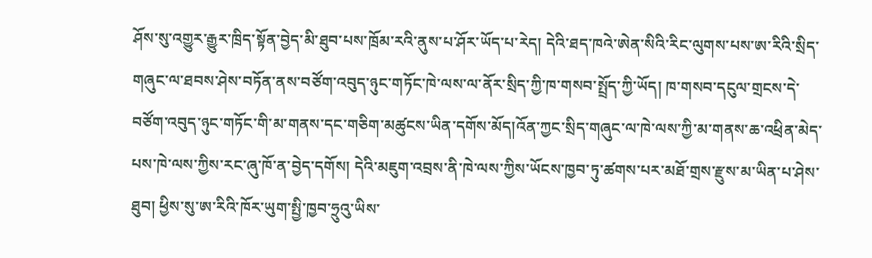ཤོས་སུ་འགྱུར་རྒྱུར་ཁྲིད་སྟོན་བྱེད་མི་ཐུབ་པས་ཁྲོམ་རའི་ནུས་པ་ཤོར་ཡོད་པ་རེད། དེའི་ཐད་ཁའེ་ཨེན་སིའི་རིང་ལུགས་པས་ཨ་རིའི་སྲིད་གཞུང་ལ་ཐབས་ཤེས་བཏོན་ནས་བཙོག་འབུད་ཉུང་གཏོང་ཁེ་ལས་ལ་ནོར་སྲིད་ཀྱི་ཁ་གསབ་སྤྲོད་ཀྱི་ཡོད། ཁ་གསབ་དངུལ་གྲངས་དེ་བཙོག་འབུད་ཉུང་གཏོང་གི་མ་གནས་དང་གཅིག་མཚུངས་ཡིན་དགོས་མོད།འོན་ཀྱང་སྲིད་གཞུང་ལ་ཁེ་ལས་ཀྱི་མ་གནས་ཆ་འཕྲིན་མེད་པས་ཁེ་ལས་ཀྱིས་རང་ཞུ་ཁོ་ན་བྱེད་དགོས། དེའི་མཇུག་འབྲས་ནི་ཁེ་ལས་ཀྱིས་ཡོངས་ཁྱབ་ཏུ་ཚགས་པར་མཐོ་གྲས་རྫུས་མ་ཡིན་པ་ཤེས་ཐུབ། ཕྱིས་སུ་ཨ་རིའི་ཁོར་ཡུག་སྤྱི་ཁྱབ་ཧྲུའུ་ཡིས་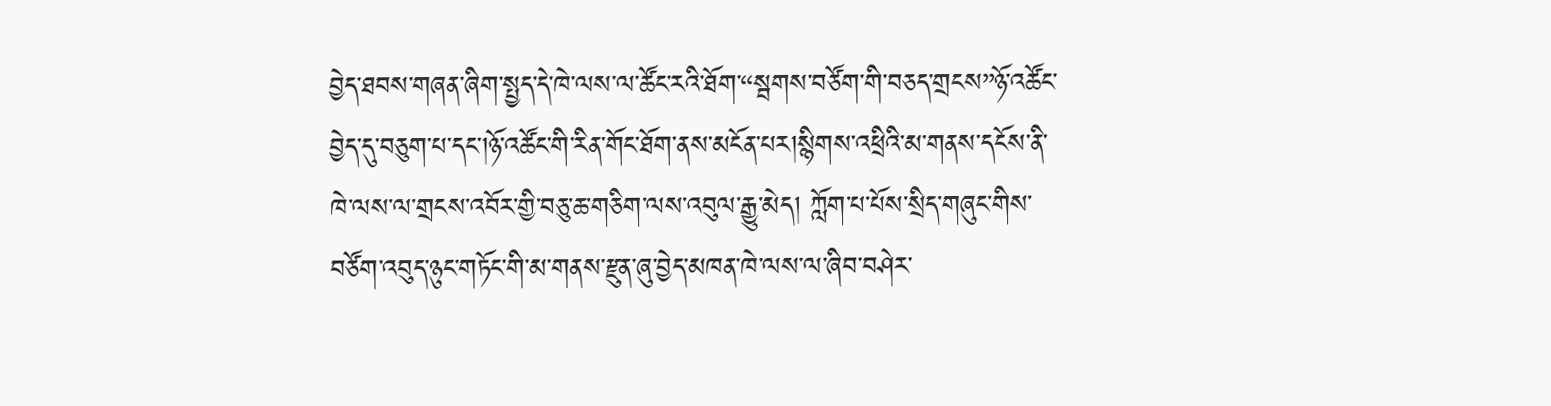བྱེད་ཐབས་གཞན་ཞིག་སྤྱད་དེ་ཁེ་ལས་ལ་ཚོང་རའི་ཐོག་“སྦགས་བཙོག་གི་བཅད་གྲངས”ཉོ་འཚོང་བྱེད་དུ་བཅུག་པ་དང་།ཉོ་འཚོང་གི་རིན་གོང་ཐོག་ནས་མངོན་པར།སྙིགས་འཕྲིའི་མ་གནས་དངོས་ནི་ཁེ་ལས་ལ་གྲངས་འབོར་གྱི་བཅུ་ཆ་གཅིག་ལས་འབུལ་རྒྱུ་མེད། ཀློག་པ་པོས་སྲིད་གཞུང་གིས་བཙོག་འབུད་ཉུང་གཏོང་གི་མ་གནས་རྫུན་ཞུ་བྱེད་མཁན་ཁེ་ལས་ལ་ཞིབ་བཤེར་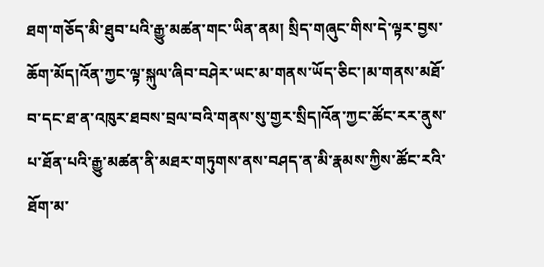ཐག་གཅོད་མི་ཐུབ་པའི་རྒྱུ་མཚན་གང་ཡིན་ནམ། སྲིད་གཞུང་གིས་དེ་ལྟར་བྱས་ཆོག་མོད།འོན་ཀྱང་ལྟ་སྐུལ་ཞིབ་བཤེར་ཡང་མ་གནས་ཡོད་ཅིང་།མ་གནས་མཐོ་བ་དང་ཐ་ན་འཁུར་ཐབས་བྲལ་བའི་གནས་སུ་གྱར་སྲིད།འོན་ཀྱང་ཚོང་རར་ནུས་པ་ཐོན་པའི་རྒྱུ་མཚན་ནི་མཐར་གཏུགས་ནས་བཤད་ན་མི་རྣམས་ཀྱིས་ཚོང་རའི་ཐོག་མ་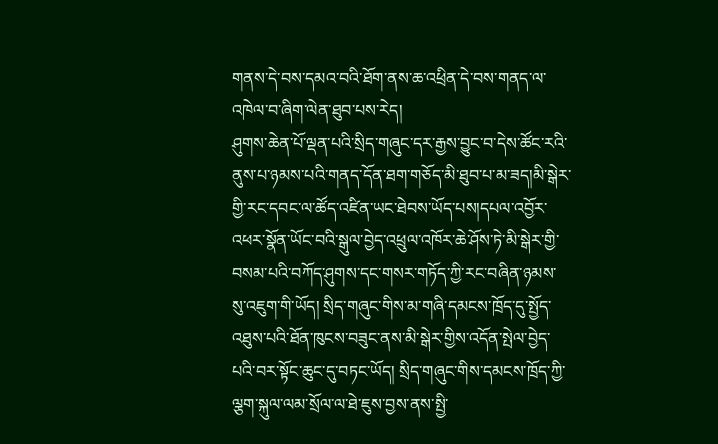གནས་དེ་བས་དམའ་བའི་ཐོག་ནས་ཆ་འཕྲིན་དེ་བས་གནད་ལ་འཁེལ་བ་ཞིག་ལེན་ཐུབ་པས་རེད།
ཤུགས་ཆེན་པོ་ལྡན་པའི་སྲིད་གཞུང་དར་རྒྱས་བྱུང་བ་དེས་ཚོང་རའི་ནུས་པ་ཉམས་པའི་གནད་དོན་ཐག་གཅོད་མི་ཐུབ་པ་མ་ཟད།མི་སྒེར་གྱི་རང་དབང་ལ་ཚོད་འཛིན་ཡང་ཐེབས་ཡོད་པས།དཔལ་འབྱོར་འཕར་སྣོན་ཡོང་བའི་སྒུལ་བྱེད་འཕྲུལ་འཁོར་ཆེ་ཤོས་ཏེ་མི་སྒེར་གྱི་བསམ་པའི་བཀོད་ཤུགས་དང་གསར་གཏོད་ཀྱི་རང་བཞིན་ཉམས་སུ་འཇུག་གི་ཡོད། སྲིད་གཞུང་གིས་མ་གཞི་དམངས་ཁྲོད་དུ་སྤྱོད་འཐུས་པའི་ཐོན་ཁུངས་བཟུང་ནས་མི་སྒེར་གྱིས་འདོན་སྤེལ་བྱེད་པའི་བར་སྟོང་ཆུང་དུ་བཏང་ཡོད། སྲིད་གཞུང་གིས་དམངས་ཁྲོད་ཀྱི་ལྕག་སྐུལ་ལམ་སྲོལ་ལ་ཐེ་ཇུས་བྱས་ནས་སྤྱི་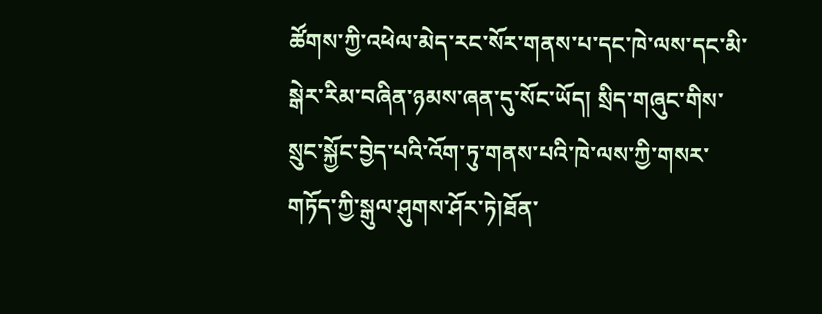ཚོགས་ཀྱི་འཕེལ་མེད་རང་སོར་གནས་པ་དང་ཁེ་ལས་དང་མི་སྒེར་རིམ་བཞིན་ཉམས་ཞན་དུ་སོང་ཡོད། སྲིད་གཞུང་གིས་སྲུང་སྐྱོང་བྱེད་པའི་འོག་ཏུ་གནས་པའི་ཁེ་ལས་ཀྱི་གསར་གཏོད་ཀྱི་སྒུལ་ཤུགས་ཤོར་ཏེ།ཐོན་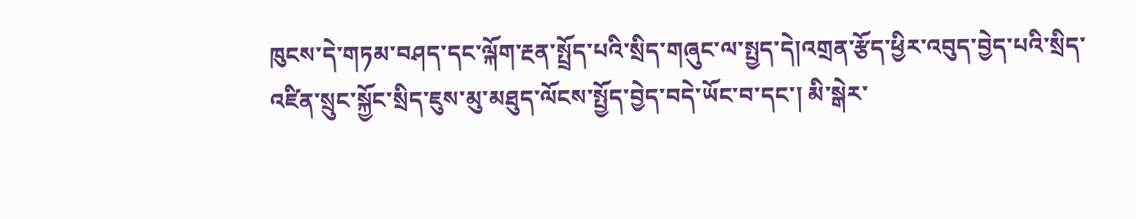ཁུངས་དེ་གཏམ་བཤད་དང་ལྐོག་རྔན་སྤྲོད་པའི་སྲིད་གཞུང་ལ་སྤྱད་དེ།འགྲན་རྩོད་ཕྱིར་འབུད་བྱེད་པའི་སྲིད་འཛིན་སྲུང་སྐྱོང་སྲིད་ཇུས་མུ་མཐུད་ལོངས་སྤྱོད་བྱེད་བདེ་ཡོང་བ་དང་། མི་སྒེར་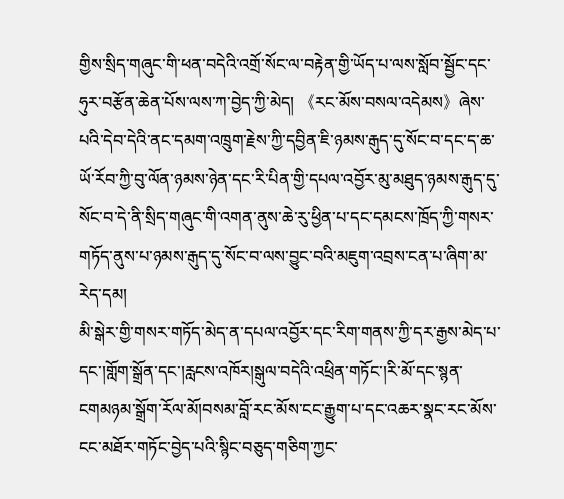གྱིས་སྲིད་གཞུང་གི་ཕན་བདེའི་འགྲོ་སོང་ལ་བརྟེན་གྱི་ཡོད་པ་ལས་སློབ་སྦྱོང་དང་ཧུར་བརྩོན་ཆེན་པོས་ལས་ཀ་བྱེད་ཀྱི་མེད། 《རང་མོས་བསལ་འདེམས》ཞེས་པའི་དེབ་དེའི་ནང་དམག་འཁྲུག་རྗེས་ཀྱི་དབྱིན་ཇི་ཉམས་རྒུད་དུ་སོང་བ་དང་ད་ཆ་ཡོ་རོབ་ཀྱི་བུ་ལོན་ཉམས་ཉེན་དང་རི་པིན་གྱི་དཔལ་འབྱོར་མུ་མཐུད་ཉམས་རྒུད་དུ་སོང་བ་དེ་ནི་སྲིད་གཞུང་གི་འགན་ནུས་ཆེ་རུ་ཕྱིན་པ་དང་དམངས་ཁྲོད་ཀྱི་གསར་གཏོད་ནུས་པ་ཉམས་རྒུད་དུ་སོང་བ་ལས་བྱུང་བའི་མཇུག་འབྲས་ངན་པ་ཞིག་མ་རེད་དམ།
མི་སྒེར་གྱི་གསར་གཏོད་མེད་ན་དཔལ་འབྱོར་དང་རིག་གནས་ཀྱི་དར་རྒྱས་མེད་པ་དང་།གློག་སྒྲོན་དང་།རླངས་འཁོར།སྒུལ་བདེའི་འཕྲིན་གཏོང་།རི་མོ་དང་སྙན་ངགམཉམ་སྒྲོག་རོལ་མོ།བསམ་བློ་རང་མོས་ངང་རྒྱུག་པ་དང་འཆར་སྣང་རང་མོས་ངང་མཐོར་གཏོང་བྱེད་པའི་སྙིང་བཅུད་གཅིག་ཀྱང་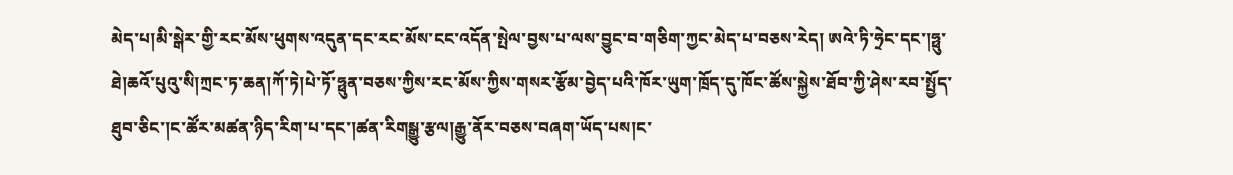མེད་པ།མི་སྒེར་གྱི་རང་མོས་ཕུགས་འདུན་དང་རང་མོས་ངང་འདོན་སྤེལ་བྱས་པ་ལས་བྱུང་བ་གཅིག་ཀྱང་མེད་པ་བཅས་རེད། ཨའེ་ཏི་ཧྲེང་དང་།ཧྥུ་ཐེ།ཆའོ་པུའུ་སི།ཀྲང་ཏ་ཆན།ཀོ་ཏེ།པེ་ཏོ་ཧྥུན་བཅས་ཀྱིས་རང་མོས་ཀྱིས་གསར་རྩོམ་བྱེད་པའི་ཁོར་ཡུག་ཁྲོད་དུ་ཁོང་ཚོས་སྐྱེས་ཐོབ་ཀྱི་ཤེས་རབ་སྤྱོད་ཐུབ་ཅིང་།ང་ཚོར་མཚན་ཉིད་རིག་པ་དང་།ཚན་རིགསྒྱུ་རྩལ།རྒྱུ་ནོར་བཅས་བཞག་ཡོད་པས།ང་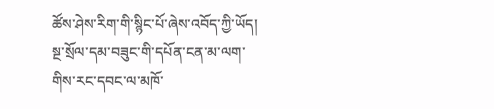ཚོས་ཤེས་རིག་གི་སྙིང་པོ་ཞེས་འབོད་ཀྱི་ཡོད། སྔ་སྲོལ་དམ་བཟུང་གི་དཔོན་ངན་མ་ལག་གིས་རང་དབང་ལ་མཁོ་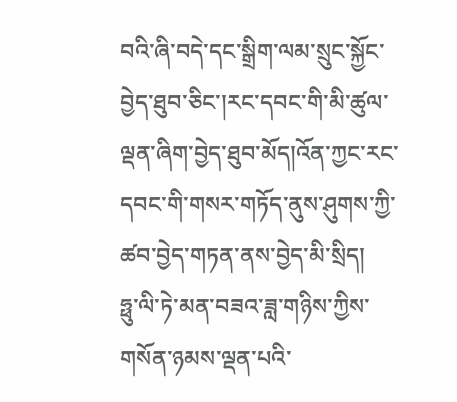བའི་ཞི་བདེ་དང་སྒྲིག་ལམ་སྲུང་སྐྱོང་བྱེད་ཐུབ་ཅིང་།རང་དབང་གི་མི་ཚུལ་ལྡན་ཞིག་བྱེད་ཐུབ་མོད།འོན་ཀྱང་རང་དབང་གི་གསར་གཏོད་ནུས་ཤུགས་ཀྱི་ཚབ་བྱེད་གཏན་ནས་བྱེད་མི་སྲིད།
ཧྥུ་ལི་ཏེ་མན་བཟའ་ཟླ་གཉིས་ཀྱིས་གསོན་ཉམས་ལྡན་པའི་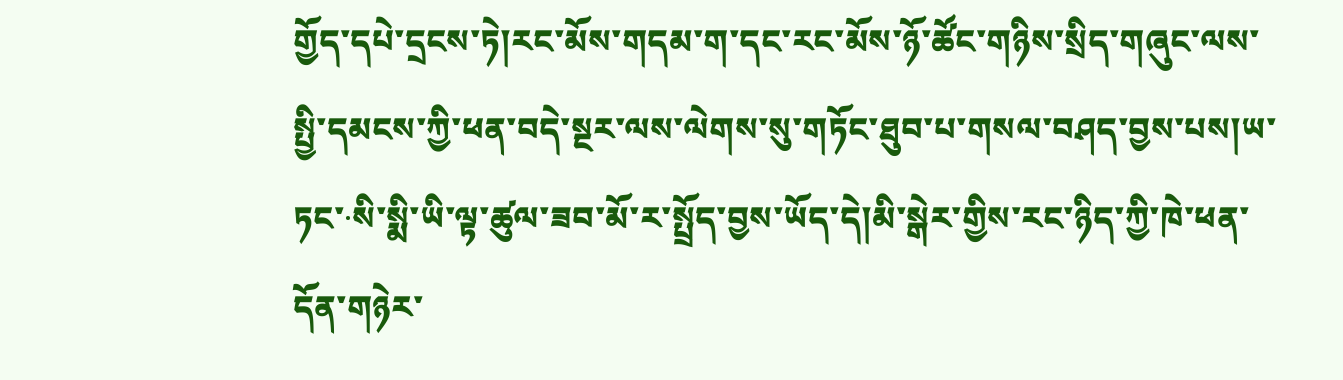གྱོད་དཔེ་དྲངས་ཏེ།རང་མོས་གདམ་ག་དང་རང་མོས་ཉོ་ཚོང་གཉིས་སྲིད་གཞུང་ལས་སྤྱི་དམངས་ཀྱི་ཕན་བདེ་སྔར་ལས་ལེགས་སུ་གཏོང་ཐུབ་པ་གསལ་བཤད་བྱས་པས།ཡ་ཏང་·སི་སྨི་ཡི་ལྟ་ཚུལ་ཟབ་མོ་ར་སྤྲོད་བྱས་ཡོད་དེ།མི་སྒེར་གྱིས་རང་ཉིད་ཀྱི་ཁེ་ཕན་དོན་གཉེར་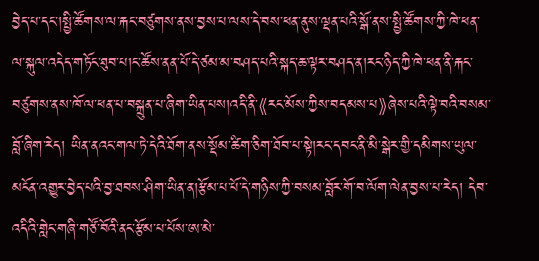བྱེད་པ་དང་།སྤྱི་ཚོགས་ལ་རྐང་བཙུགས་ནས་བྱས་པ་ལས་དེ་བས་ཕན་ནུས་ལྡན་པའི་སྒོ་ནས་སྤྱི་ཚོགས་ཀྱི་ཁེ་ཕན་ལ་སྐུལ་འདེད་གཏོང་ཐུབ་པ།ང་ཚོས་ནན་པོ་དེ་ཙམ་མ་བཤད་པའི་སྐད་ཆ་ལྟར་བཤད་ན།རང་ཉིད་ཀྱི་ཁེ་ཕན་ནི་རྐང་བཙུགས་ནས་ཁོ་ལ་ཕན་པ་བསྐྲུན་པ་ཞིག་ཡིན་པས།འདི་ནི་《རང་མོས་ཀྱིས་བདམས་པ》ཞེས་པའི་ལྟེ་བའི་བསམ་བློ་ཞིག་རེད། ཡིན་ནའང་གལ་ཏེ་དེའི་ཐོག་ནས་སྡོམ་ཚིག་ཅིག་ཐོབ་པ་སྟེ།རང་དབང་ནི་མི་སྒེར་གྱི་དམིགས་ཡུལ་མངོན་འགྱུར་བྱེད་པའི་བྱ་ཐབས་ཤིག་ཡིན་ན།རྩོམ་པ་པོ་དེ་གཉིས་ཀྱི་བསམ་བློར་གོ་བ་ལོག་ལེན་བྱས་པ་རེད། དེབ་འདིའི་གླེང་གཞི་གཙོ་བོའི་ནང་རྩོམ་པ་པོས་ཨ་མེ་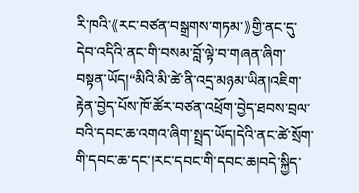རི་ཁའི་《རང་བཙན་བསྒྲགས་གཏམ་》གྱི་ནང་དུ་དེབ་འདིའི་ནང་གི་བསམ་བློ་ལྟེ་བ་གཞན་ཞིག་བསྟན་ཡོད།“མིའི་མི་ཚེ་ནི་འདྲ་མཉམ་ཡིན།འཇིག་རྟེན་བྱེད་པོས་ཁོ་ཚོར་བཙན་འཕྲོག་བྱེད་ཐབས་བྲལ་བའི་དབང་ཆ་འགའ་ཞིག་སྤྲད་ཡོད།དེའི་ནང་ཚེ་སྲོག་གི་དབང་ཆ་དང་།རང་དབང་གི་དབང་ཆ།བདེ་སྐྱིད་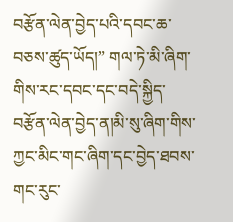བརྩོན་ལེན་བྱེད་པའི་དབང་ཆ་བཅས་ཚུད་ཡོད།” གལ་ཏེ་མི་ཞིག་གིས་རང་དབང་དང་བདེ་སྐྱིད་བརྩོན་ལེན་བྱེད་ན།མི་སུ་ཞིག་གིས་ཀྱང་མིང་གང་ཞིག་དང་བྱེད་ཐབས་གང་རུང་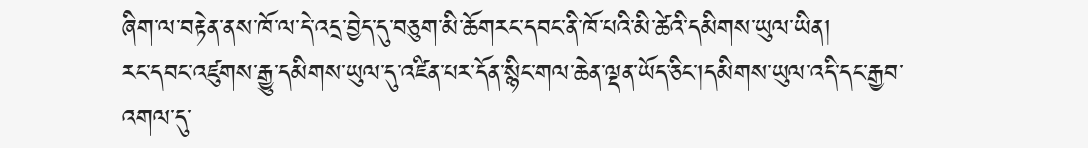ཞིག་ལ་བརྟེན་ནས་ཁོ་ལ་དེ་འདྲ་བྱེད་དུ་བཅུག་མི་ཆོགརང་དབང་ནི་ཁོ་པའི་མི་ཚེའི་དམིགས་ཡུལ་ཡིན།
རང་དབང་འཛུགས་རྒྱུ་དམིགས་ཡུལ་དུ་འཛིན་པར་དོན་སྙིང་གལ་ཆེན་ལྡན་ཡོད་ཅིང་།དམིགས་ཡུལ་འདི་དང་རྒྱབ་འགལ་དུ་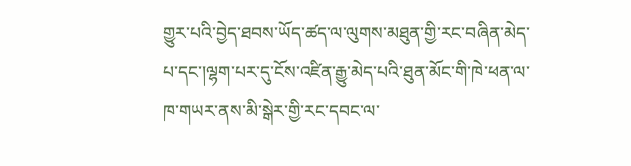གྱུར་པའི་བྱེད་ཐབས་ཡོད་ཚད་ལ་ལུགས་མཐུན་གྱི་རང་བཞིན་མེད་པ་དང་།ལྷག་པར་དུ་ངོས་འཛིན་རྒྱུ་མེད་པའི་ཐུན་མོང་གི་ཁེ་ཕན་ལ་ཁ་གཡར་ནས་མི་སྒེར་གྱི་རང་དབང་ལ་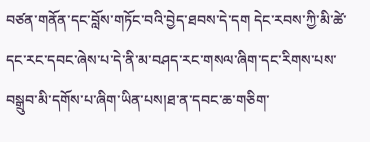བཙན་གནོན་དང་བློས་གཏོང་བའི་བྱེད་ཐབས་དེ་དག དེང་རབས་ཀྱི་མི་ཚེ་དང་རང་དབང་ཞེས་པ་དེ་ནི་མ་བཤད་རང་གསལ་ཞིག་དང་རིགས་པས་བསྒྲུབ་མི་དགོས་པ་ཞིག་ཡིན་པས།ཐ་ན་དབང་ཆ་གཅིག་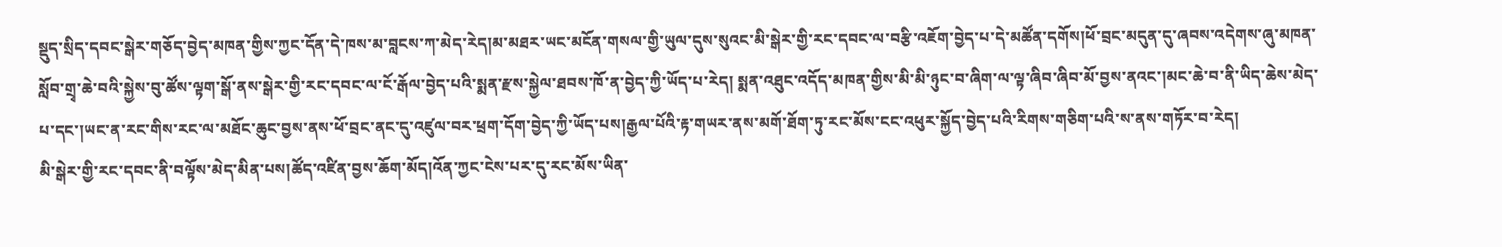སྡུད་སྲིད་དབང་སྒེར་གཅོད་བྱེད་མཁན་གྱིས་ཀྱང་དོན་དེ་ཁས་མ་བླངས་ཀ་མེད་རེད།མ་མཐར་ཡང་མངོན་གསལ་གྱི་ཡུལ་དུས་སུའང་མི་སྒེར་གྱི་རང་དབང་ལ་བརྩི་འཇོག་བྱེད་པ་དེ་མཚོན་དགོས།ཕོ་བྲང་མདུན་དུ་ཞབས་འདེགས་ཞུ་མཁན་སློབ་གྲྭ་ཆེ་བའི་སྐྱེས་བུ་ཚོས་ལྟག་སྒོ་ནས་སྒེར་གྱི་རང་དབང་ལ་ངོ་རྒོལ་བྱེད་པའི་སྨན་རྫས་སྐྱེལ་ཐབས་ཁོ་ན་བྱེད་ཀྱི་ཡོད་པ་རེད། སྨན་འཐུང་འདོད་མཁན་གྱིས་མི་མི་ཉུང་བ་ཞིག་ལ་ལྟ་ཞིབ་ཞིབ་མོ་བྱས་ནའང་།མང་ཆེ་བ་ནི་ཡིད་ཆེས་མེད་པ་དང་།ཡང་ན་རང་གིས་རང་ལ་མཐོང་ཆུང་བྱས་ནས་ཕོ་བྲང་ནང་དུ་འཛུལ་བར་ཕྲག་དོག་བྱེད་ཀྱི་ཡོད་པས།རྒྱལ་པོའི་རྟ་གཡར་ནས་མགོ་ཐོག་ཏུ་རང་མོས་ངང་འཕུར་སྐྱོད་བྱེད་པའི་རིགས་གཅིག་པའི་ས་ནས་གཏོར་བ་རེད།
མི་སྒེར་གྱི་རང་དབང་ནི་བལྟོས་མེད་མིན་པས།ཚོད་འཛིན་བྱས་ཆོག་མོད།འོན་ཀྱང་ངེས་པར་དུ་རང་མོས་ཡིན་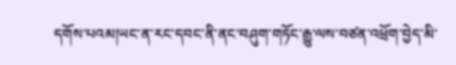དགོས་པའམ།ཡང་ན་རང་དབང་ནི་ནང་བཤུག་གཏོང་རྒྱུ་ལས་བཙན་འཕྲོག་བྱེད་མི་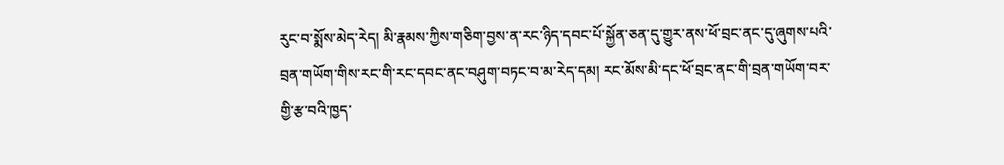རུང་བ་སྨོས་མེད་རེད། མི་རྣམས་ཀྱིས་གཅིག་བྱས་ན་རང་ཉིད་དབང་པོ་སྐྱོན་ཅན་དུ་གྱུར་ནས་ཕོ་བྲང་ནང་དུ་ཞུགས་པའི་བྲན་གཡོག་གིས་རང་གི་རང་དབང་ནང་བཤུག་བཏང་བ་མ་རེད་དམ། རང་མོས་མི་དང་ཕོ་བྲང་ནང་གི་བྲན་གཡོག་བར་གྱི་རྩ་བའི་ཁྱད་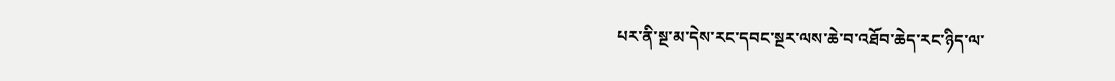པར་ནི་སྔ་མ་དེས་རང་དབང་སྔར་ལས་ཆེ་བ་འཐོབ་ཆེད་རང་ཉིད་ལ་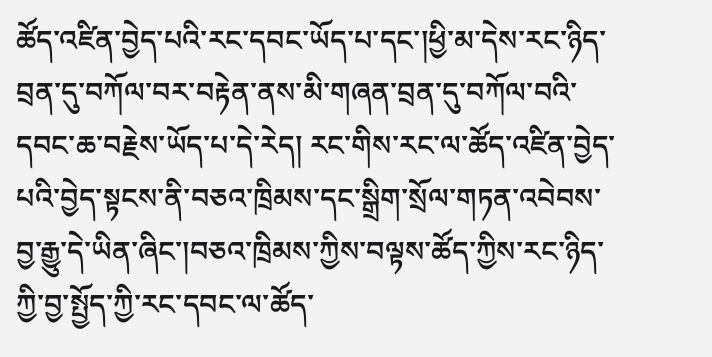ཚོད་འཛིན་བྱེད་པའི་རང་དབང་ཡོད་པ་དང་།ཕྱི་མ་དེས་རང་ཉིད་བྲན་དུ་བཀོལ་བར་བརྟེན་ནས་མི་གཞན་བྲན་དུ་བཀོལ་བའི་དབང་ཆ་བརྗེས་ཡོད་པ་དེ་རེད། རང་གིས་རང་ལ་ཚོད་འཛིན་བྱེད་པའི་བྱེད་སྟངས་ནི་བཅའ་ཁྲིམས་དང་སྒྲིག་སྲོལ་གཏན་འབེབས་བྱ་རྒྱུ་དེ་ཡིན་ཞིང་།བཅའ་ཁྲིམས་ཀྱིས་བལྟས་ཚོད་ཀྱིས་རང་ཉིད་ཀྱི་བྱ་སྤྱོད་ཀྱི་རང་དབང་ལ་ཚོད་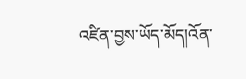འཛིན་བྱས་ཡོད་མོད།འོན་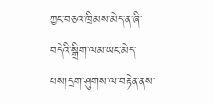ཀྱང་བཅའ་ཁྲིམས་མེད་ན་ཞི་བདེའི་སྒྲིག་ལམ་ཡང་མེད་པས།དྲག་ཤུགས་ལ་བརྟེན་ནས་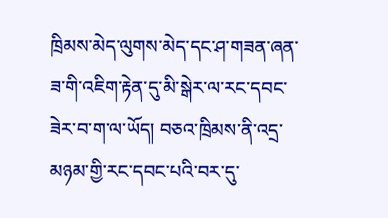ཁྲིམས་མེད་ལུགས་མེད་དང་ཤ་གཟན་ཞན་ཟ་གི་འཇིག་རྟེན་དུ་མི་སྒེར་ལ་རང་དབང་ཟེར་བ་ག་ལ་ཡོད། བཅའ་ཁྲིམས་ནི་འདྲ་མཉམ་གྱི་རང་དབང་པའི་བར་དུ་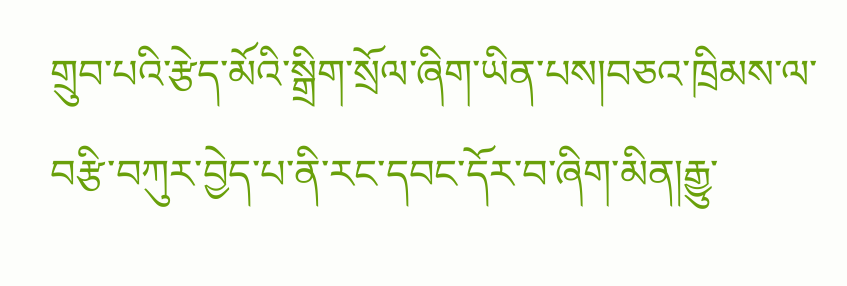གྲུབ་པའི་རྩེད་མོའི་སྒྲིག་སྲོལ་ཞིག་ཡིན་པས།བཅའ་ཁྲིམས་ལ་བརྩི་བཀུར་བྱེད་པ་ནི་རང་དབང་དོར་བ་ཞིག་མིན།རྒྱུ་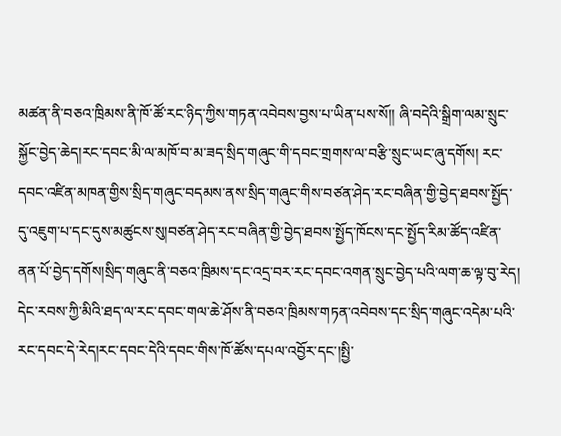མཚན་ནི་བཅའ་ཁྲིམས་ནི་ཁོ་ཚོ་རང་ཉིད་ཀྱིས་གཏན་འབེབས་བྱས་པ་ཡིན་པས་སོ།། ཞི་བདེའི་སྒྲིག་ལམ་སྲུང་སྐྱོང་བྱེད་ཆེད།རང་དབང་མི་ལ་མཁོ་བ་མ་ཟད་སྲིད་གཞུང་གི་དབང་གྲགས་ལ་བརྩི་སྲུང་ཡང་ཞུ་དགོས། རང་དབང་འཛིན་མཁན་གྱིས་སྲིད་གཞུང་བདམས་ནས་སྲིད་གཞུང་གིས་བཙན་ཤེད་རང་བཞིན་གྱི་བྱེད་ཐབས་སྤྱོད་དུ་འཇུག་པ་དང་དུས་མཚུངས་སུ།བཙན་ཤེད་རང་བཞིན་གྱི་བྱེད་ཐབས་སྤྱོད་ཁོངས་དང་སྤྱོད་རིམ་ཚོད་འཛིན་ནན་པོ་བྱེད་དགོས།སྲིད་གཞུང་ནི་བཅའ་ཁྲིམས་དང་འདྲ་བར་རང་དབང་འགན་སྲུང་བྱེད་པའི་ལག་ཆ་ལྟ་བུ་རེད། དེང་རབས་ཀྱི་མིའི་ཐད་ལ་རང་དབང་གལ་ཆེ་ཤོས་ནི་བཅའ་ཁྲིམས་གཏན་འབེབས་དང་སྲིད་གཞུང་འདེམ་པའི་རང་དབང་དེ་རེད།རང་དབང་དེའི་དབང་གིས་ཁོ་ཚོས་དཔལ་འབྱོར་དང་།སྤྱི་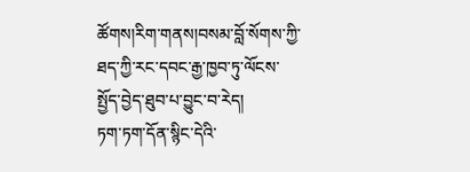ཚོགས།རིག་གནས།བསམ་བློ་སོགས་ཀྱི་ཐད་ཀྱི་རང་དབང་རྒྱ་ཁྱབ་ཏུ་ལོངས་སྤྱོད་བྱེད་ཐུབ་པ་བྱུང་བ་རེད།
ཏག་ཏག་དོན་སྙིང་དེའི་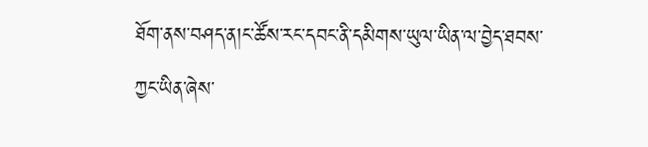ཐོག་ནས་བཤད་ན།ང་ཚོས་རང་དབང་ནི་དམིགས་ཡུལ་ཡིན་ལ་བྱེད་ཐབས་ཀྱང་ཡིན་ཞེས་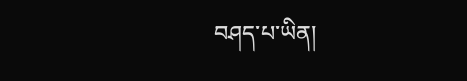བཤད་པ་ཡིན།